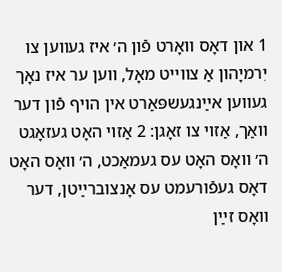1 און דאָס װאָרט פֿון ה׳ איז געװען צו יִרמיָהון אַ צװײט מאָל, װען ער איז נאָך געװען אײַנגעשפּאַרט אין הױף פֿון דער װאַך, אַזױ צו זאָגן: 2 אַזױ האָט געזאָגט ה׳ װאָס האָט עס געמאַכט, ה׳ װאָס האָט דאָס געפֿורעמט עס אָנצוברײַטן, דער װאָס זײַן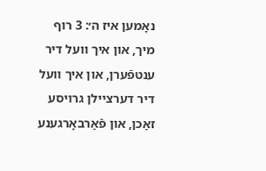נאָמען איז ה׳: 3 רוף מיך, און איך װעל דיר ענטפֿערן, און איך װעל דיר דערצײלן גרױסע זאַכן, און פֿאַרבאָרגענע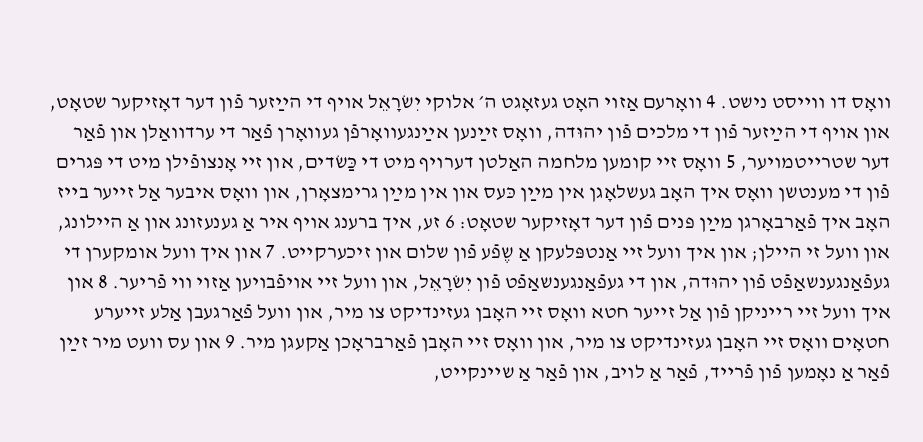װאָס דו װײסט נישט. 4 װאָרעם אַזױ האָט געזאָגט ה׳ אלוקי יִשׂרָאֵל אױף די הײַזער פֿון דער דאָזיקער שטאָט, און אױף די הײַזער פֿון די מלכים פֿון יהוּדה, װאָס זײַנען אײַנגעװאָרפֿן געװאָרן פֿאַר די ערדװאַלן און פֿאַר דער שטרײטמױער, 5 װאָס זײ קומען מלחמה האַלטן דערױף מיט די כַּשׂדים, און זײ אָנצופֿילן מיט די פּגרים פֿון די מענטשן װאָס איך האָב געשלאָגן אין מײַן כּעס און אין מײַן גרימצאָרן, און װאָס איבער אַל זײער בײז האָב איך פֿאַרבאָרגן מײַן פּנים פֿון דער דאָזיקער שטאָט: 6 זע, איך ברענג אױף איר אַ גענעזונג און אַ הײלונג, און װעל זי הײלן; און איך װעל זײ אַנטפּלעקן אַ שֶפֿע פֿון שלום און זיכערקײט. 7 און איך װעל אומקערן די געפֿאַנגענשאַפֿט פֿון יהוּדה, און די געפֿאַנגענשאַפֿט פֿון יִשׂרָאֵל, און װעל זײ אױפֿבױען אַזױ װי פֿריער. 8 און איך װעל זײ רײניקן פֿון אַל זײער חטא װאָס זײ האָבן געזינדיקט צו מיר, און װעל פֿאַרגעבן אַלע זײערע חטאָים װאָס זײ האָבן געזינדיקט צו מיר, און װאָס זײ האָבן פֿאַרבראָכן אַקעגן מיר. 9 און עס װעט מיר זײַן פֿאַר אַ נאָמען פֿון פֿרײד, פֿאַר אַ לױב, און פֿאַר אַ שײנקײט,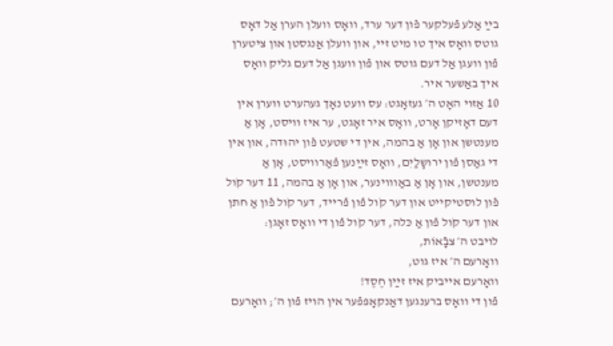בײַ אַלע פֿעלקער פֿון דער ערד, װאָס װעלן הערן אַל דאָס גוטס װאָס איך טו מיט זײ, און װעלן אַנגסטן און ציטערן פֿון װעגן אַל דעם גוטס און פֿון װעגן אַל דעם גליק װאָס איך באַשער איר.
10 אַזױ האָט ה׳ געזאָגט: עס װעט נאָך געהערט װערן אין דעם דאָזיקן אָרט, װאָס איר זאָגט, ער איז װיסט, אָן אַ מענטשן און אָן אַ בהמה, אין די שטעט פֿון יהוּדה, און אין די גאַסן פֿון ירושָלַיִם, װאָס זײַנען פֿאַרװיסט, אָן אַ מענטשן, און אָן אַ באַװױנער, און אָן אַ בהמה, 11 דער קֹול פֿון לוסטיקײט און דער קֹול פֿון פֿרײד, דער קֹול פֿון אַ חתן און דער קֹול פֿון אַ כּלה, דער קֹול פֿון די װאָס זאָגן:
לױבט ה׳ צבָֿאוֹת,
װאָרעם ה׳ איז גוט,
װאָרעם אײביק איז זײַן חֶסֶד!
פֿון די װאָס ברענגען דאַנקאָפּפֿער אין הױז פֿון ה׳; װאָרעם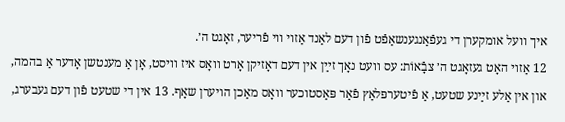איך װעל אומקערן די געפֿאַנגענשאַפֿט פֿון דעם לאַנד אַזױ װי פֿריער, זאָגט ה׳.
12 אַזױ האָט געזאָגט ה׳ צבָֿאוֹת: עס װעט נאָך זײַן אין דעם דאָזיקן אָרט װאָס איז װיסט, אָן אַ מענטשן אָדער אַ בהמה, און אין אַלע זײַנע שטעט, אַ פֿיטערפּלאַץ פֿאַר פּאַסטוכער װאָס מאַכן הױערן שאָף. 13 אין די שטעט פֿון דעם געבערג,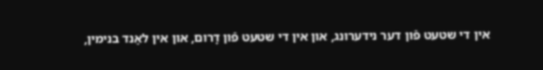אין די שטעט פֿון דער נידערונג, און אין די שטעט פֿון דָרום, און אין לאַנד בנימין,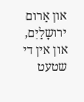און אַרום ירושָלַיִם, און אין די שטעט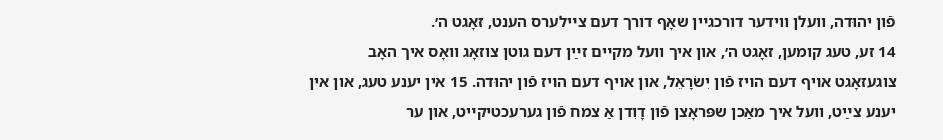פֿון יהוּדה, װעלן װידער דורכגײן שאָף דורך דעם צײלערס הענט, זאָגט ה׳.
14 זע, טעג קומען, זאָגט ה׳, און איך װעל מקײם זײַן דעם גוטן צוזאָג װאָס איך האָב צוגעזאָגט אױף דעם הױז פֿון יִשׂרָאֵל, און אױף דעם הױז פֿון יהוּדה. 15 אין יענע טעג, און אין יענע צײַט, װעל איך מאַכן שפּראָצן פֿון דָוִדן אַ צמח פֿון גערעכטיקײט, און ער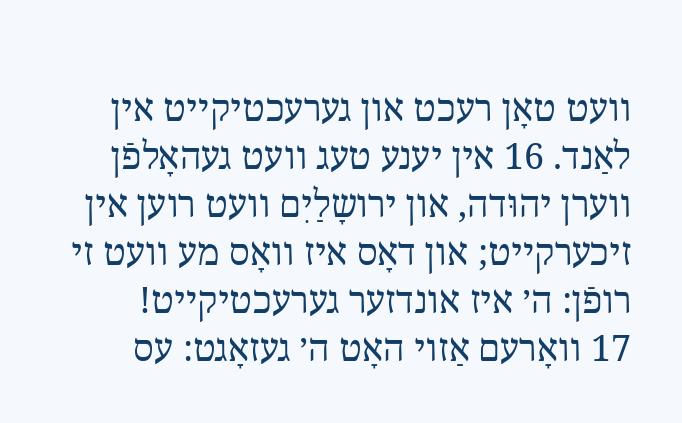װעט טאָן רעכט און גערעכטיקײט אין לאַנד. 16 אין יענע טעג װעט געהאָלפֿן װערן יהוּדה, און ירושָלַיִם װעט רוען אין זיכערקײט; און דאָס איז װאָס מע װעט זי רופֿן: ה׳ איז אונדזער גערעכטיקײט!
17 װאָרעם אַזױ האָט ה׳ געזאָגט: עס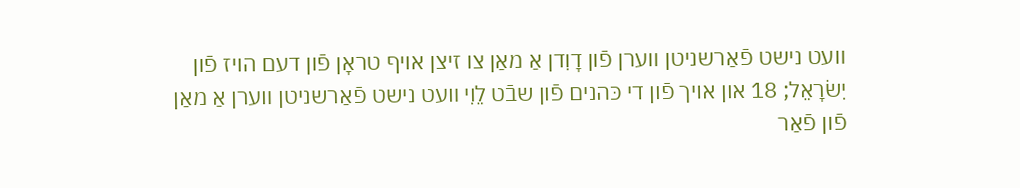װעט נישט פֿאַרשניטן װערן פֿון דָוִדן אַ מאַן צו זיצן אױף טראָן פֿון דעם הױז פֿון יִשׂרָאֵל; 18 און אױך פֿון די כּהנים פֿון שבֿט לֵוִי װעט נישט פֿאַרשניטן װערן אַ מאַן פֿון פֿאַר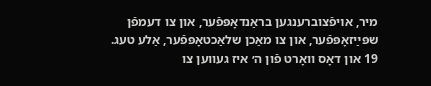מיר, אױפֿצוברענגען בראַנדאָפּפֿער, און צו דעמפֿן שפּײַזאָפּפֿער, און צו מאַכן שלאַכטאָפּפֿער, אַלע טעג.
19 און דאָס װאָרט פֿון ה׳ איז געװען צו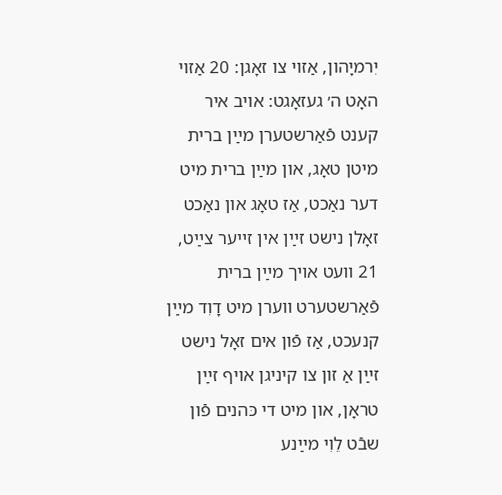יִרמיָהון, אַזױ צו זאָגן: 20 אַזױ האָט ה׳ געזאָגט: אױב איר קענט פֿאַרשטערן מײַן ברית מיטן טאָג, און מײַן ברית מיט דער נאַכט, אַז טאָג און נאַכט זאָלן נישט זײַן אין זײער צײַט, 21 װעט אױך מײַן ברית פֿאַרשטערט װערן מיט דָוִד מײַן קנעכט, אַז פֿון אים זאָל נישט זײַן אַ זון צו קיניגן אױף זײַן טראָן, און מיט די כּהנים פֿון שבֿט לֵוִי מײַנע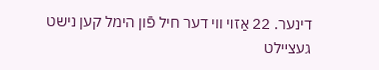דינער. 22 אַזױ װי דער חיל פֿון הימל קען נישט געצײלט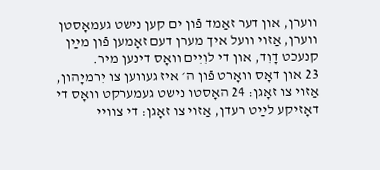װערן, און דער זאַמד פֿון ים קען נישט געמאָסטן װערן, אַזױ װעל איך מערן דעם זאָמען פֿון מײַן קנעכט דָוִד, און די לוִיִים װאָס דינען מיר.
23 און דאָס װאָרט פֿון ה׳ איז געװען צו יִרמיָהון, אַזױ צו זאָגן: 24 האָסטו נישט געמערקט װאָס די דאָזיקע לײַט רעדן, אַזױ צו זאָגן: די צװײ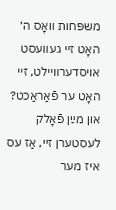משפּחות װאָס ה׳ האָט זײ געװעסט אױסדערװײלט, זײ האָט ער פֿאַראַכט? און מײַן פֿאָלק לעסטערן זײ, אַז עס איז מער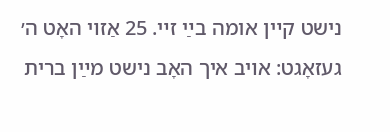נישט קײן אומה בײַ זײ. 25 אַזױ האָט ה׳ געזאָגט: אױב איך האָב נישט מײַן ברית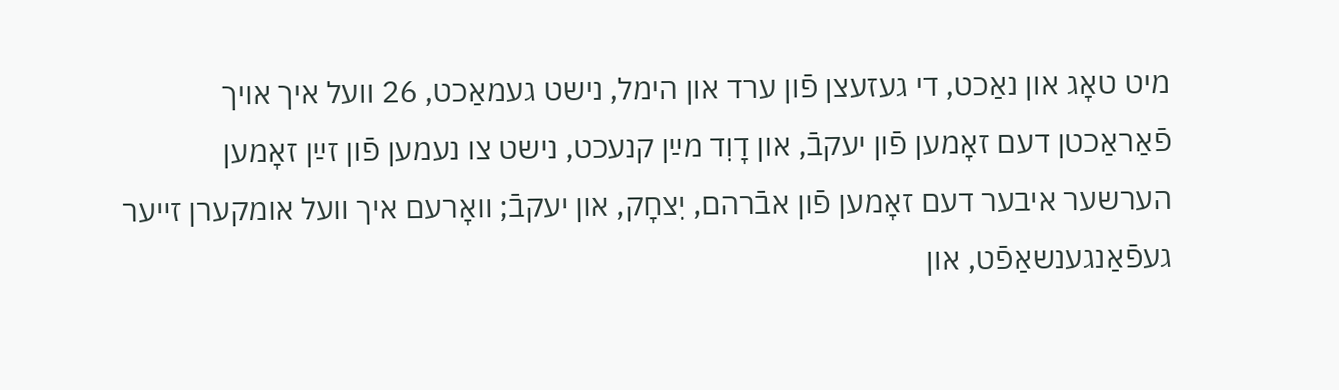מיט טאָג און נאַכט, די געזעצן פֿון ערד און הימל, נישט געמאַכט, 26 װעל איך אױך פֿאַראַכטן דעם זאָמען פֿון יעקבֿ, און דָוִד מײַן קנעכט, נישט צו נעמען פֿון זײַן זאָמען הערשער איבער דעם זאָמען פֿון אבֿרהם, יִצחָק, און יעקבֿ; װאָרעם איך װעל אומקערן זײער געפֿאַנגענשאַפֿט, און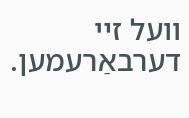װעל זײ דערבאַרעמען.